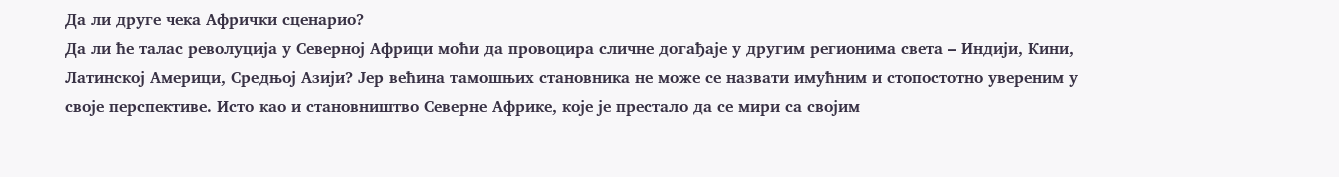Да ли друге чека Афрички сценарио?
Да ли ће талас револуција у Северној Африци моћи да провоцира сличне догађаје у другим регионима света – Индији, Кини, Латинској Америци, Средњој Азији? Јер већина тамошњих становника не може се назвати имућним и стопостотно увереним у своје перспективе. Исто као и становништво Северне Африке, које је престало да се мири са својим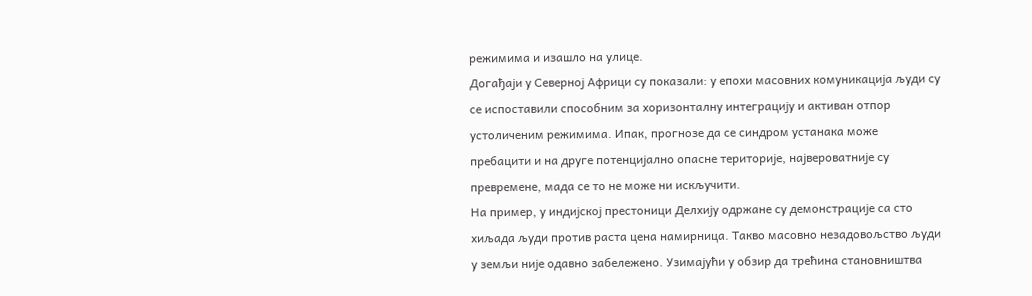режимима и изашло на улице.
Догађаји у Северној Африци су показали: у епохи масовних комуникација људи су се испоставили способним за хоризонталну интеграцију и активан отпор устоличеним режимима. Ипак, прогнозе да се синдром устанака може пребацити и на друге потенцијално опасне територије, највероватније су превремене, мада се то не може ни искључити.
На пример, у индијској престоници Делхију одржане су демонстрације са сто хиљада људи против раста цена намирница. Такво масовно незадовољство људи у земљи није одавно забележено. Узимајући у обзир да трећина становништва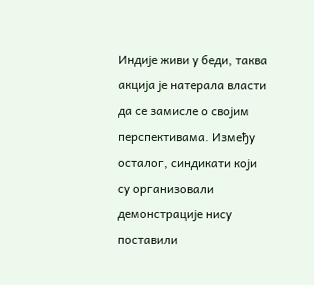Индије живи у беди, таква акција је натерала власти да се замисле о својим перспективама. Између осталог, синдикати који су организовали демонстрације нису поставили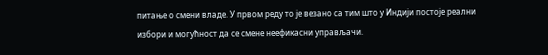питање о смени владе. У првом реду то је везано са тим што у Индији постоје реални избори и могућност да се смене неефикасни управљачи.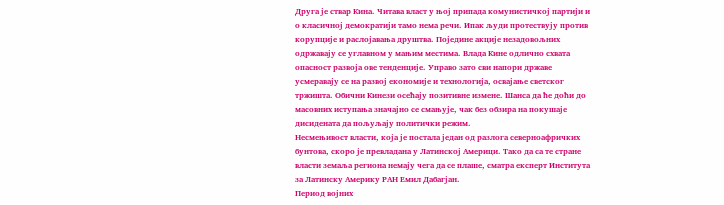Друга је ствар Кина. Читава власт у њој припада комунистичкој партији и о класичној демократији тамо нема речи. Ипак људи протествују против корупције и раслојавања друштва. Поједине акције незадовољних одржавају се углавном у мањим местима. Влада Кине одлично схвата опасност развоја ове тенденције. Управо зато сви напори државе усмеравају се на развој економије и технологија, освајање светског тржишта. Обични Кинези осећају позитивне измене. Шанса да ће доћи до масовних иступања значајно се смањује, чак без обзира на покушаје дисидената да пољуљају политички режим.
Несмењивост власти, која је постала један од разлога северноафричких бунтова, скоро је превладана у Латинској Америци. Тако да са те стране власти земаља региона немају чега да се плаше, сматра експерт Института за Латинску Америку РАН Емил Дабагјан.
Период војних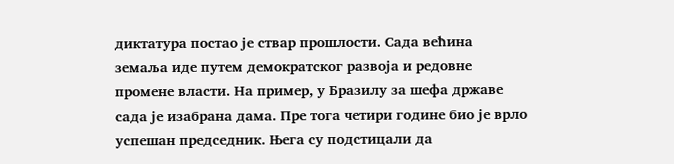диктатура постао је ствар прошлости. Сада већина земаља иде путем демократског развоја и редовне промене власти. На пример, у Бразилу за шефа државе сада је изабрана дама. Пре тога четири године био је врло успешан председник. Њега су подстицали да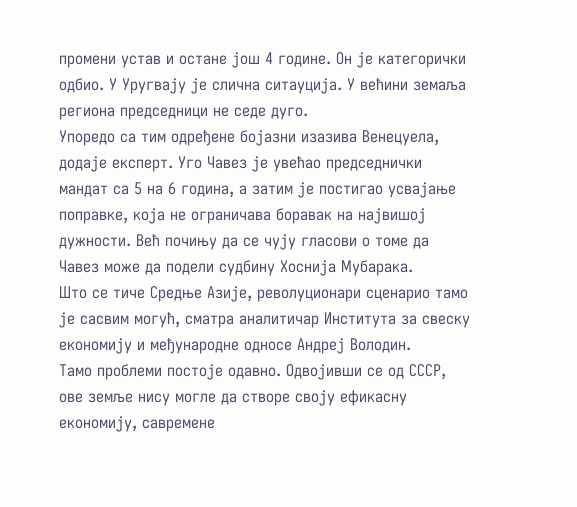промени устав и остане још 4 године. Он је категорички одбио. У Уругвају је слична ситауција. У већини земаља региона председници не седе дуго.
Упоредо са тим одређене бојазни изазива Венецуела, додаје експерт. Уго Чавез је увећао председнички мандат са 5 на 6 година, а затим је постигао усвајање поправке, која не ограничава боравак на највишој дужности. Већ почињу да се чују гласови о томе да Чавез може да подели судбину Хоснија Мубарака.
Што се тиче Средње Азије, револуционари сценарио тамо је сасвим могућ, сматра аналитичар Института за свеску економију и међународне односе Андреј Володин.
Тамо проблеми постоје одавно. Одвојивши се од СССР, ове земље нису могле да створе своју ефикасну економију, савремене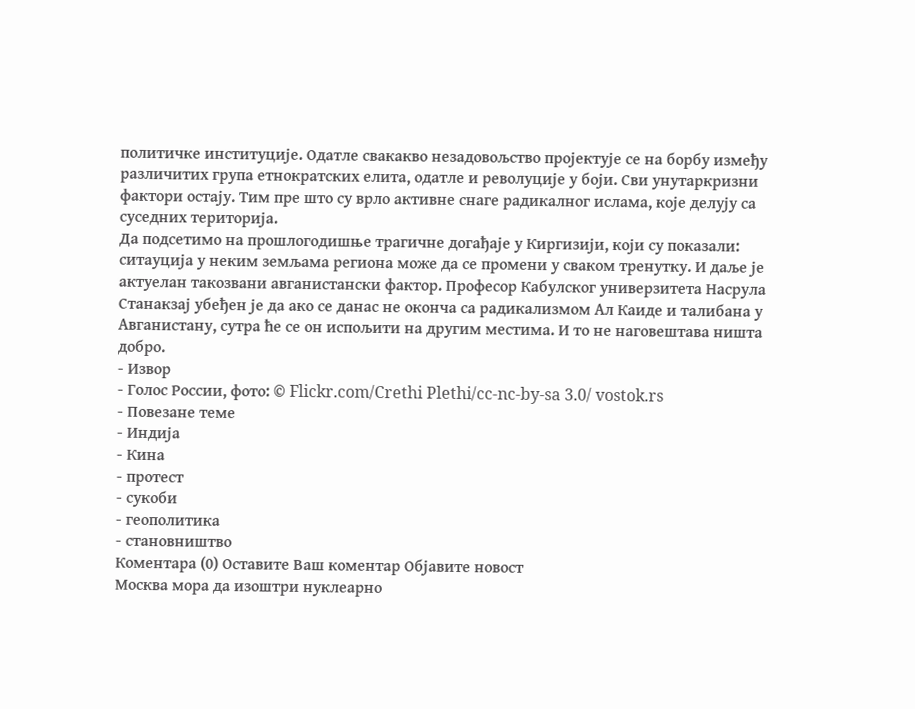политичке институције. Одатле свакакво незадовољство пројектује се на борбу између различитих група етнократских елита, одатле и револуције у боји. Сви унутаркризни фактори остају. Тим пре што су врло активне снаге радикалног ислама, које делују са суседних територија.
Да подсетимо на прошлогодишње трагичне догађаје у Киргизији, који су показали: ситауција у неким земљама региона може да се промени у сваком тренутку. И даље је актуелан такозвани авганистански фактор. Професор Кабулског универзитета Насрула Станакзај убеђен је да ако се данас не оконча са радикализмом Ал Каиде и талибана у Авганистану, сутра ће се он испољити на другим местима. И то не наговештава ништа добро.
- Извор
- Голос России, фото: © Flickr.com/Crethi Plethi/cc-nc-by-sa 3.0/ vostok.rs
- Повезане теме
- Индија
- Кина
- протест
- сукоби
- геополитика
- становништво
Коментара (0) Оставите Ваш коментар Објавите новост
Москва мора да изоштри нуклеарно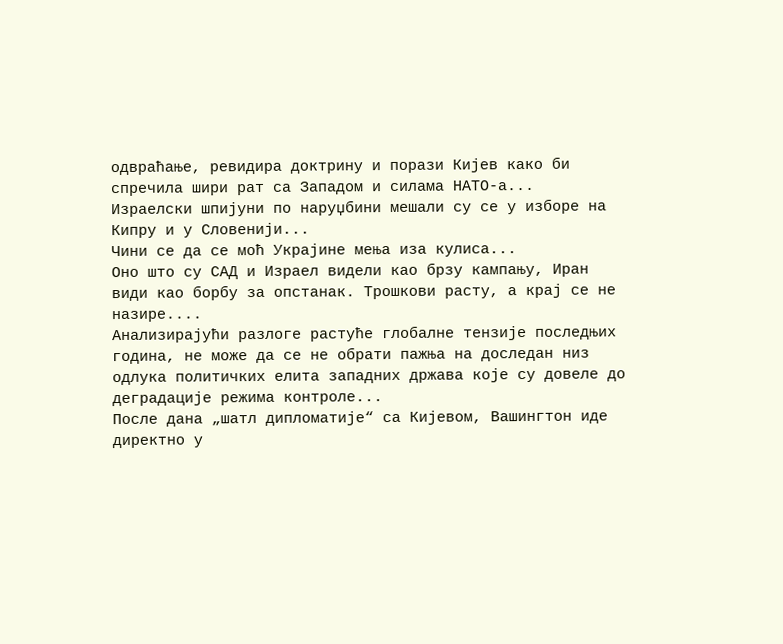одвраћање, ревидира доктрину и порази Кијев како би спречила шири рат са Западом и силама НАТО-а...
Израелски шпијуни по наруџбини мешали су се у изборе на Кипру и у Словенији...
Чини се да се моћ Украјине мења иза кулиса...
Оно што су САД и Израел видели као брзу кампању, Иран види као борбу за опстанак. Трошкови расту, а крај се не назире....
Анализирајући разлоге растуће глобалне тензије последњих година, не може да се не обрати пажња на доследан низ одлука политичких елита западних држава које су довеле до деградације режима контроле...
После дана „шатл дипломатије“ са Кијевом, Вашингтон иде директно у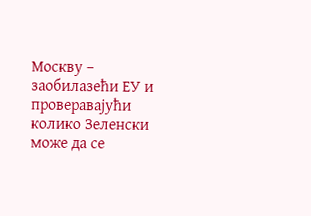Москву – заобилазећи ЕУ и проверавајући колико Зелeнски може да се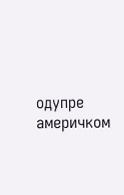одупре америчком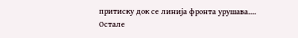притиску док се линија фронта урушава....
Остале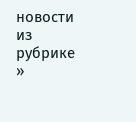новости из рубрике »